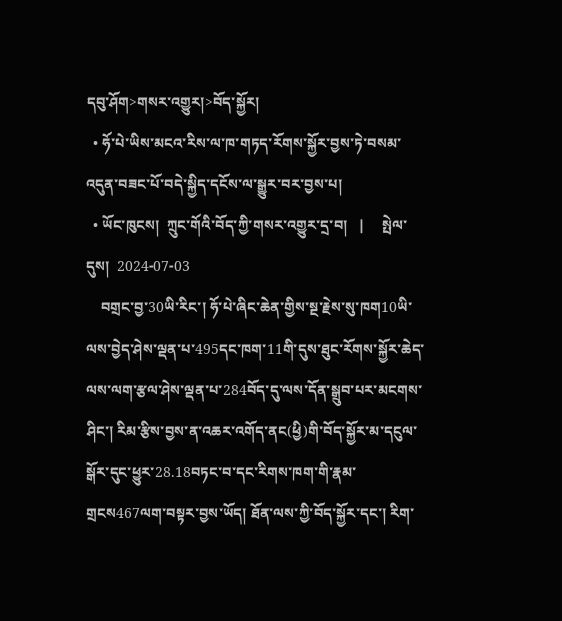དབུ་ཤོག>གསར་འགྱུར།>བོད་སྐྱོར།
  • ཧོ་པེ་ཡིས་མངའ་རིས་ལ་ཁ་གཏད་རོགས་སྐྱོར་བྱས་ཏེ་བསམ་འདུན་བཟང་པོ་བདེ་སྐྱིད་དངོས་ལ་སྒྱུར་བར་བྱས་པ།
  • ཡོང་ཁུངས།  ཀྲུང་གོའི་བོད་ཀྱི་གསར་འགྱུར་དྲ་བ།   |     སྤེལ་དུས།  2024-07-03
    བགྲང་བྱ་30ཡི་རིང་། ཧོ་པེ་ཞིང་ཆེན་གྱིས་སྔ་རྗེས་སུ་ཁག10ཡི་ལས་བྱེད་ཤེས་ལྡན་པ་495དང་ཁག་11གི་དུས་ཐུང་རོགས་སྐྱོར་ཆེད་ལས་ལག་རྩལ་ཤེས་ལྡན་པ་284བོད་དུ་ལས་དོན་སྒྲུབ་པར་མངགས་ཤིང་། རིམ་རྩིས་བྱས་ན་འཆར་འགོད་ནང(ཕྱི)གི་བོད་སྐྱོར་མ་དངུལ་སྒོར་དུང་ཕྱུར་28.18བཏང་བ་དང་རིགས་ཁག་གི་རྣམ་གྲངས467ལག་བསྟར་བྱས་ཡོད། ཐོན་ལས་ཀྱི་བོད་སྐྱོར་དང་། རིག་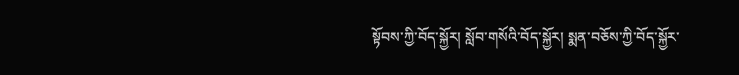སྟོབས་ཀྱི་བོད་སྐྱོར། སློབ་གསོའི་བོད་སྐྱོར། སྨན་བཅོས་ཀྱི་བོད་སྐྱོར་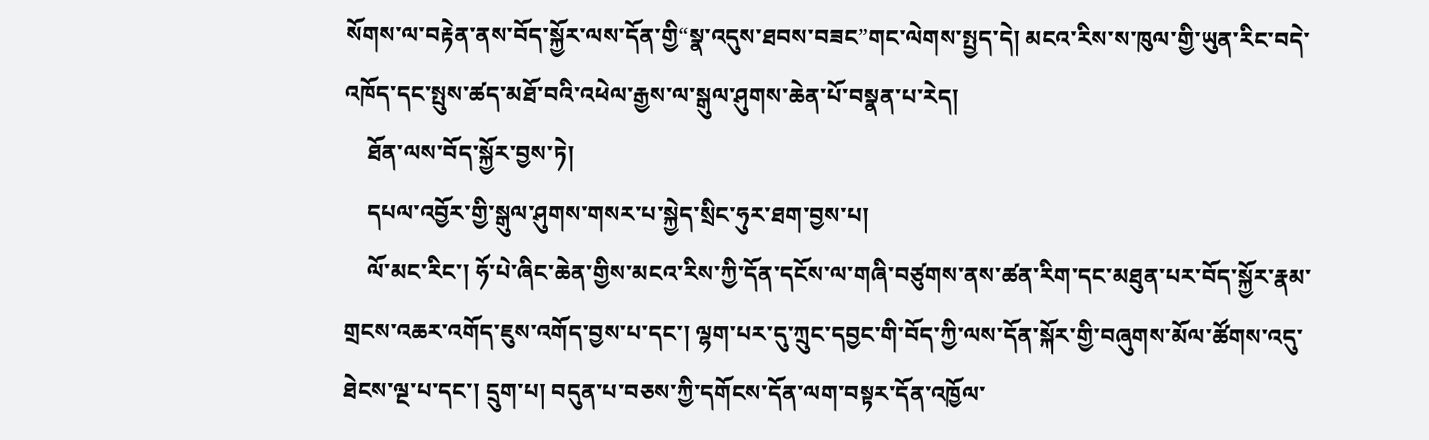སོགས་ལ་བརྟེན་ནས་བོད་སྐྱོར་ལས་དོན་གྱི“སྣ་འདུས་ཐབས་བཟང”གང་ལེགས་སྤྱད་དེ། མངའ་རིས་ས་ཁུལ་གྱི་ཡུན་རིང་བདེ་འཁོད་དང་སྤུས་ཚད་མཐོ་བའི་འཕེལ་རྒྱས་ལ་སྒུལ་ཤུགས་ཆེན་པོ་བསྣན་པ་རེད།
    ཐོན་ལས་བོད་སྐྱོར་བྱས་ཏེ།
    དཔལ་འབྱོར་གྱི་སྒུལ་ཤུགས་གསར་པ་སྐྱེད་སྲིང་ཧུར་ཐག་བྱས་པ།
    ལོ་མང་རིང་། ཧོ་པེ་ཞིང་ཆེན་གྱིས་མངའ་རིས་ཀྱི་དོན་དངོས་ལ་གཞི་བཙུགས་ནས་ཚན་རིག་དང་མཐུན་པར་བོད་སྐྱོར་རྣམ་གྲངས་འཆར་འགོད་ཇུས་འགོད་བྱས་པ་དང་། ལྷག་པར་དུ་ཀྲུང་དབྱང་གི་བོད་ཀྱི་ལས་དོན་སྐོར་གྱི་བཞུགས་མོལ་ཚོགས་འདུ་ཐེངས་ལྔ་པ་དང་། དྲུག་པ། བདུན་པ་བཅས་ཀྱི་དགོངས་དོན་ལག་བསྟར་དོན་འཁྱོལ་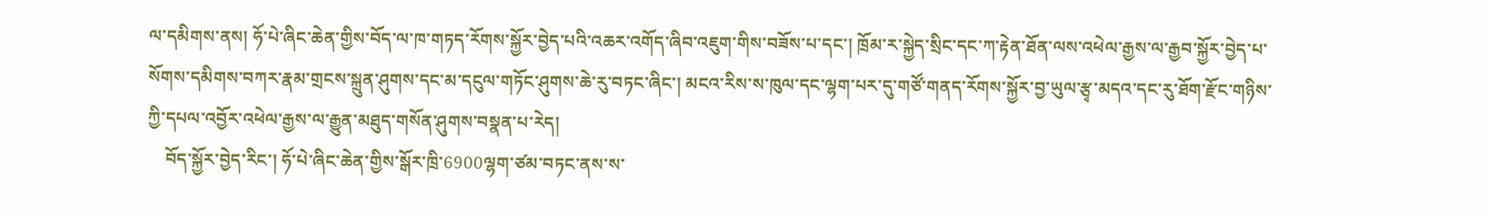ལ་དམིགས་ནས། ཧོ་པེ་ཞིང་ཆེན་གྱིས་བོད་ལ་ཁ་གཏད་རོགས་སྐྱོར་བྱེད་པའི་འཆར་འགོད་ཞིབ་འཇུག་གིས་བཟོས་པ་དང་། ཁྲོམ་ར་སྐྱེད་སྲིང་དང་ཀ་རྟེན་ཐོན་ལས་འཕེལ་རྒྱས་ལ་རྒྱབ་སྐྱོར་བྱེད་པ་སོགས་དམིགས་བཀར་རྣམ་གྲངས་སྐྲུན་ཤུགས་དང་མ་དངུལ་གཏོང་ཤུགས་ཆེ་རུ་བཏང་ཞིང་། མངའ་རིས་ས་ཁུལ་དང་ལྷག་པར་དུ་གཙོ་གནད་རོགས་སྐྱོར་བྱ་ཡུལ་རྩྭ་མདའ་དང་རུ་ཐོག་རྫོང་གཉིས་ཀྱི་དཔལ་འབྱོར་འཕེལ་རྒྱས་ལ་རྒྱུན་མཐུད་གསོན་ཤུགས་བསྣན་པ་རེད།
    བོད་སྐྱོར་བྱེད་རིང་། ཧོ་པེ་ཞིང་ཆེན་གྱིས་སྒོར་ཁྲི་6900ལྷག་ཙམ་བཏང་ནས་ས་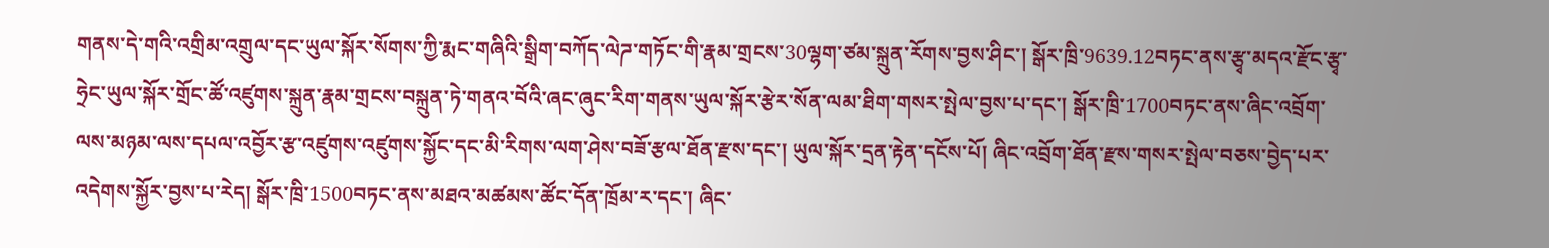གནས་དེ་གའི་འགྲིམ་འགྲུལ་དང་ཡུལ་སྐོར་སོགས་ཀྱི་རྨང་གཞིའི་སྒྲིག་བཀོད་ལེཌ་གཏོང་གི་རྣམ་གྲངས་30ལྷག་ཙམ་སྐྲུན་རོགས་བྱས་ཤིང་། སྒོར་ཁྲི་9639.12བཏང་ནས་རྩྭ་མདའ་རྫོང་རྩྭ་ཧྲེང་ཡུལ་སྐོར་གྲོང་ཚོ་འཛུགས་སྐྲུན་རྣམ་གྲངས་བསྐྲུན་ཏེ་གནའ་བོའི་ཞང་ཞུང་རིག་གནས་ཡུལ་སྐོར་རྩེར་སོན་ལམ་ཐིག་གསར་སྤེལ་བྱས་པ་དང་། སྒོར་ཁྲི་1700བཏང་ནས་ཞིང་འབྲོག་ལས་མཉམ་ལས་དཔལ་འབྱོར་རྩ་འཛུགས་འཛུགས་སྐྱོང་དང་མི་རིགས་ལག་ཤེས་བཟོ་རྩལ་ཐོན་རྫས་དང་། ཡུལ་སྐོར་དྲན་རྟེན་དངོས་པོ། ཞིང་འབྲོག་ཐོན་རྫས་གསར་སྤེལ་བཅས་བྱེད་པར་འདེགས་སྐྱོར་བྱས་པ་རེད། སྒོར་ཁྲི་1500བཏང་ནས་མཐའ་མཚམས་ཚོང་དོན་ཁྲོམ་ར་དང་། ཞིང་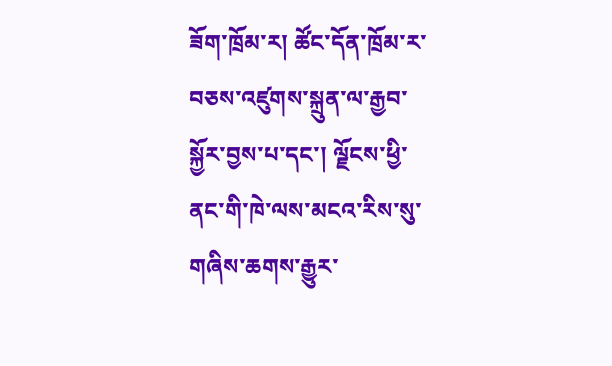ཟོག་ཁྲོམ་ར། ཚོང་དོན་ཁྲོམ་ར་བཅས་འཛུགས་སྐྲུན་ལ་རྒྱབ་སྐྱོར་བྱས་པ་དང་། ལྗོངས་ཕྱི་ནང་གི་ཁེ་ལས་མངའ་རིས་སུ་གཞིས་ཆགས་རྒྱུར་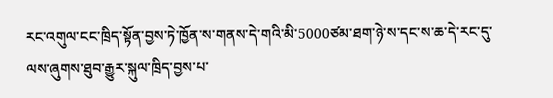རང་འགུལ་ངང་ཁྲིད་སྟོན་བྱས་ཏེ་ཁྱོན་ས་གནས་དེ་གའི་མི་5000ཙམ་ཐག་ཉེ་ས་དང་ས་ཆ་དེ་རང་དུ་ལས་ཞུགས་ཐུབ་རྒྱུར་སྐུལ་ཁྲིད་བྱས་པ་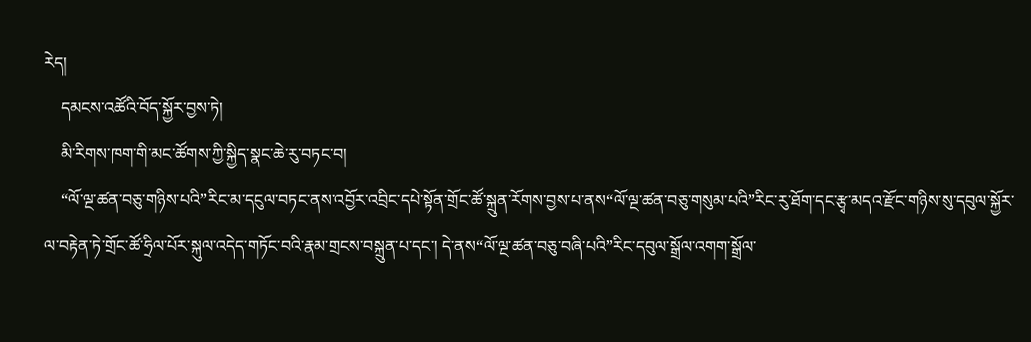རེད།
    དམངས་འཚོའི་བོད་སྐྱོར་བྱས་ཏེ།
    མི་རིགས་ཁག་གི་མང་ཚོགས་ཀྱི་སྐྱིད་སྣང་ཆེ་རུ་བཏང་བ།
    “ལོ་ལྔ་ཚན་བཅུ་གཉིས་པའི”རིང་མ་དངུལ་བཏང་ནས་འབྱོར་འབྲིང་དཔེ་སྟོན་གྲོང་ཚོ་སྐྲུན་རོགས་བྱས་པ་ནས“ལོ་ལྔ་ཚན་བཅུ་གསུམ་པའི”རིང་རུ་ཐོག་དང་རྩྭ་མདའ་རྫོང་གཉིས་སུ་དབུལ་སྐྱོར་ལ་བརྟེན་ཏེ་གྲོང་ཚོ་ཧྲིལ་པོར་སྐུལ་འདེད་གཏོང་བའི་རྣམ་གྲངས་བསྐྲུན་པ་དང་། དེ་ནས“ལོ་ལྔ་ཚན་བཅུ་བཞི་པའི”རིང་དབུལ་སྒྲོལ་འགག་སྒྲོལ་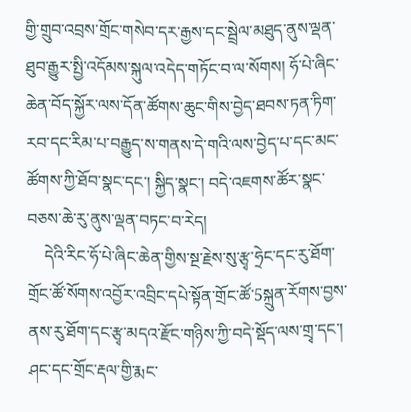གྱི་གྲུབ་འབྲས་གྲོང་གསེབ་དར་རྒྱས་དང་སྦྲེལ་མཐུད་ནུས་ལྡན་ཐུབ་རྒྱུར་སྤྱི་འདོམས་སྐུལ་འདེད་གཏོང་བ་ལ་སོགས། ཧོ་པེ་ཞིང་ཆེན་བོད་སྐྱོར་ལས་དོན་ཚོགས་ཆུང་གིས་བྱེད་ཐབས་ཏན་ཏིག་རབ་དང་རིམ་པ་བརྒྱུད་ས་གནས་དེ་གའི་ལས་བྱེད་པ་དང་མང་ཚོགས་ཀྱི་ཐོབ་སྣང་དང་། སྐྱིད་སྣང་། བདེ་འཇགས་ཚོར་སྣང་བཅས་ཆེ་རུ་ནུས་ལྡན་བཏང་བ་རེད།
    དེའི་རིང་ཧོ་པེ་ཞིང་ཆེན་གྱིས་སྔ་རྗེས་སུ་རྩྭ་ཧྲེང་དང་རུ་ཐོག་གྲོང་ཚོ་སོགས་འབྱོར་འབྲིང་དཔེ་སྟོན་གྲོང་ཚོ་5སྐྲུན་རོགས་བྱས་ནས་རུ་ཐོག་དང་རྩྭ་མདའ་རྫོང་གཉིས་ཀྱི་བདེ་སྡོད་ལས་གྲྭ་དང་། ཤང་དང་གྲོང་རྡལ་གྱི་རྨང་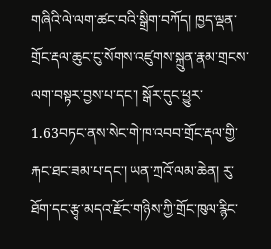གཞིའི་ལེ་ལག་ཚང་བའི་སྒྲིག་བཀོད། ཁྱད་ལྡན་གྲོང་རྡལ་ཆུང་ངུ་སོགས་འཛུགས་སྐྲུན་རྣམ་གྲངས་ལག་བསྟར་བྱས་པ་དང་། སྒོར་དུང་ཕྱུར་1.63བཏང་ནས་སེང་གེ་ཁ་འབབ་གྲོང་རྡལ་གྱི་རྐང་ཐང་ཟམ་པ་དང་། ཡན་ཀྲའོ་ལམ་ཆེན། རུ་ཐོག་དང་རྩྭ་མདའ་རྫོང་གཉིས་ཀྱི་གྲོང་ཁུལ་རྙིང་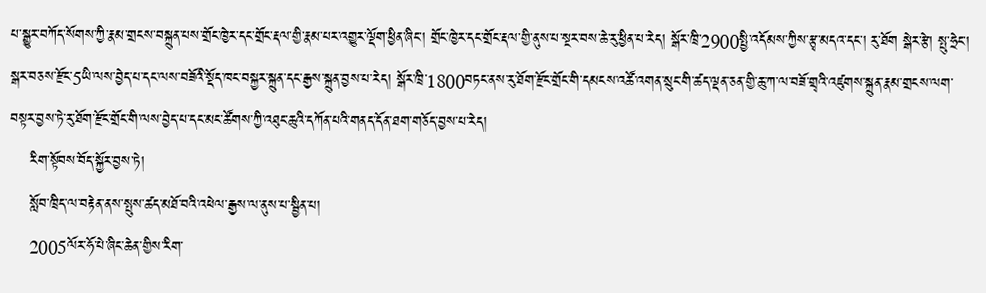པ་སྒྱུར་བཀོད་སོགས་ཀྱི་རྣམ་གྲངས་བསྐྲུན་པས་གྲོང་ཁྱེར་དང་གྲོང་རྡལ་གྱི་རྣམ་པར་འགྱུར་ལྡོག་ཕྱིན་ཞིང་། གྲོང་ཁྱེར་དང་གྲོང་རྡལ་གྱི་ནུས་པ་སྔར་བས་ཆེ་རུ་ཕྱིན་པ་རེད། སྒོར་ཁྲི་2900སྤྱི་འདོམས་ཀྱིས་རྩྭ་མདའ་དང་། རུ་ཐོག སྒེར་རྩེ། སྤུ་ཧྲེང་། སྒར་བཅས་རྫོང་5ཡི་ལས་བྱེད་པ་དང་ལས་བཟོའི་སྡོད་ཁང་བསྐྱར་སྐྲུན་དང་རྒྱས་སྐྲུན་བྱས་པ་རེད། སྒོར་ཁྲི་1800བཏང་ནས་རུ་ཐོག་རྫོང་གྲོང་གི་དམངས་འཚོ་འགན་སྲུང་གི་ཚད་ལྡན་ཅན་གྱི་ཆུ་ཀ་ལ་བཟོ་གྲྭའི་འཛུགས་སྐྲུན་རྣམ་གྲངས་ལག་བསྟར་བྱས་ཏེ་རུ་ཐོག་རྫོང་གྲོང་གི་ལས་བྱེད་པ་དང་མང་ཚོགས་ཀྱི་འཐུང་ཆུའི་དཀོན་པའི་གནད་དོན་ཐག་གཅོད་བྱས་པ་རེད།
    རིག་སྟོབས་བོད་སྐྱོར་བྱས་ཏེ།
    སློབ་ཁྲིད་ལ་བརྟེན་ནས་སྤུས་ཚད་མཐོ་བའི་འཕེལ་རྒྱས་ལ་ནུས་པ་སྦྱིན་པ།
    2005ལོར་ཧོ་པེ་ཞིང་ཆེན་གྱིས་རིག་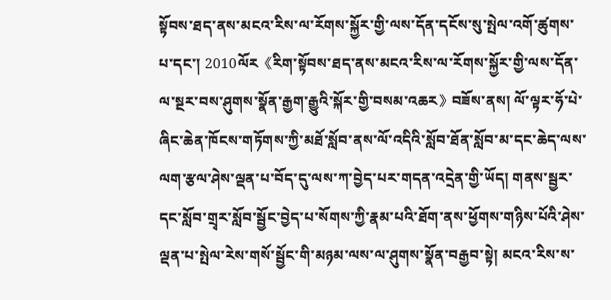སྟོབས་ཐད་ནས་མངའ་རིས་ལ་རོགས་སྐྱོར་གྱི་ལས་དོན་དངོས་སུ་སྤེལ་འགོ་ཚུགས་པ་དང་། 2010ལོར《རིག་སྟོབས་ཐད་ནས་མངའ་རིས་ལ་རོགས་སྐྱོར་གྱི་ལས་དོན་ལ་སྔར་བས་ཤུགས་སྣོན་རྒྱག་རྒྱུའི་སྐོར་གྱི་བསམ་འཆར》བཟོས་ནས། ལོ་ལྟར་ཧོ་པེ་ཞིང་ཆེན་ཁོངས་གཏོགས་ཀྱི་མཐོ་སློབ་ནས་ལོ་འདིའི་སློབ་ཐོན་སློབ་མ་དང་ཆེད་ལས་ལག་རྩལ་ཤེས་ལྡན་པ་བོད་དུ་ལས་ཀ་བྱེད་པར་གདན་འདྲེན་གྱི་ཡོད། གནས་སྦྱར་དང་སློབ་གྲྭར་སློབ་སྦྱོང་བྱེད་པ་སོགས་ཀྱི་རྣམ་པའི་ཐོག་ནས་ཕྱོགས་གཉིས་པོའི་ཤེས་ལྡན་པ་སྤེལ་རེས་གསོ་སྦྱོང་གི་མཉམ་ལས་ལ་ཤུགས་སྣོན་བརྒྱབ་སྟེ། མངའ་རིས་ས་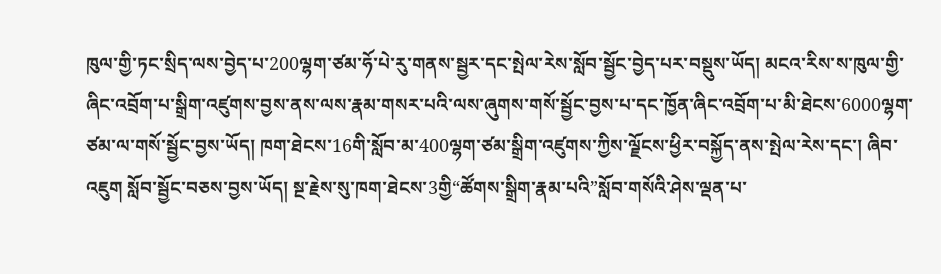ཁུལ་གྱི་ཏང་སྲིད་ལས་བྱེད་པ་200ལྷག་ཙམ་ཧོ་པེ་རུ་གནས་སྦྱར་དང་སྤེལ་རེས་སློབ་སྦྱོང་བྱེད་པར་བསྡུས་ཡོད། མངའ་རིས་ས་ཁུལ་གྱི་ཞིང་འབྲོག་པ་སྒྲིག་འཛུགས་བྱས་ནས་ལས་རྣམ་གསར་པའི་ལས་ཞུགས་གསོ་སྦྱོང་བྱས་པ་དང་ཁྱོན་ཞིང་འབྲོག་པ་མི་ཐེངས་6000ལྷག་ཙམ་ལ་གསོ་སྦྱོང་བྱས་ཡོད། ཁག་ཐེངས་16གི་སློབ་མ་400ལྷག་ཙམ་སྒྲིག་འཛུགས་ཀྱིས་ལྗོངས་ཕྱིར་བསྐྱོད་ནས་སྤེལ་རེས་དང་། ཞིབ་འཇུག སློབ་སྦྱོང་བཅས་བྱས་ཡོད། སྔ་རྗེས་སུ་ཁག་ཐེངས་3གྱི“ཚོགས་སྒྲིག་རྣམ་པའི”སློབ་གསོའི་ཤེས་ལྡན་པ་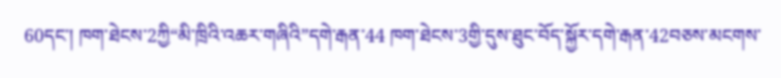60དང་། ཁག་ཐེངས་2ཀྱི“མི་ཁྲིའི་འཆར་གཞིའི”དགེ་རྒན་44 ཁག་ཐེངས་3གྱི་དུས་ཐུང་བོད་སྐྱོར་དགེ་རྒན་42བཅས་མངགས་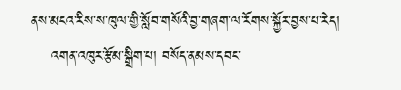ནས་མངའ་རིས་ས་ཁུལ་གྱི་སློབ་གསོའི་བྱ་གཞག་ལ་རོགས་སྐྱོར་བྱས་པ་རེད།
    འགན་འཁུར་རྩོམ་སྒྲིག་པ། བསོད་ནམས་དབང་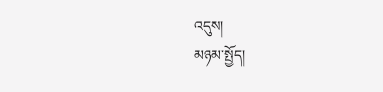འདུས།
མཉམ་སྤྱོད།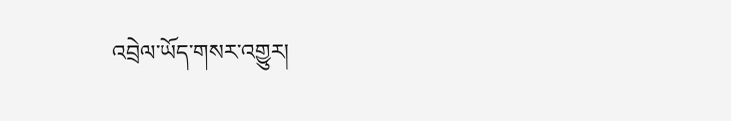འབྲེལ་ཡོད་གསར་འགྱུར།